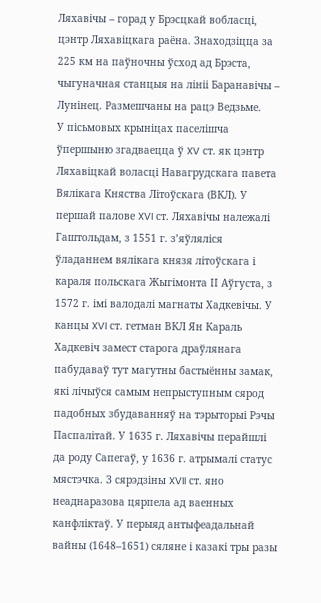Ляхавічы – горад у Брэсцкай вобласці, цэнтр Ляхавіцкага раёна. Знаходзіцца за 225 км на паўночны ўсход ад Брэста, чыгуначная станцыя на лініі Баранавічы – Лунінец. Размешчаны на рацэ Ведзьме.
У пісьмовых крыніцах паселішча ўпершыню згадваецца ў XV ст. як цэнтр Ляхавіцкай воласці Навагрудскага павета Вялікага Княства Літоўскага (ВКЛ). У першай палове XVI ст. Ляхавічы належалі Гаштольдам, з 1551 г. з’яўляліся ўладаннем вялікага князя літоўскага і караля польскага Жыгімонта ІІ Аўгуста, з 1572 г. імі валодалі магнаты Хадкевічы. У канцы XVI ст. гетман ВКЛ Ян Караль Хадкевіч замест старога драўлянага пабудаваў тут магутны бастыённы замак, які лічыўся самым непрыступным сярод падобных збудаванняў на тэрыторыі Рэчы Паспалітай. У 1635 г. Ляхавічы перайшлі да роду Сапегаў, у 1636 г. атрымалі статус мястэчка. З сярэдзіны XVII ст. яно неаднаразова цярпела ад ваенных канфліктаў. У перыяд антыфеадальнай вайны (1648–1651) сяляне і казакі тры разы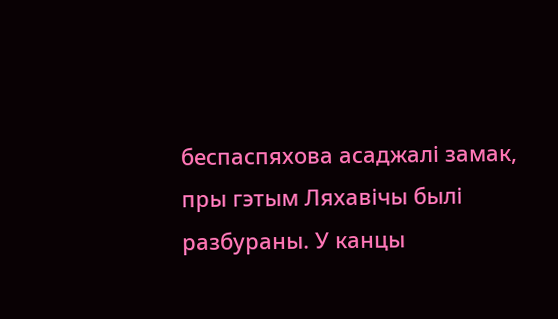беспаспяхова асаджалі замак, пры гэтым Ляхавічы былі разбураны. У канцы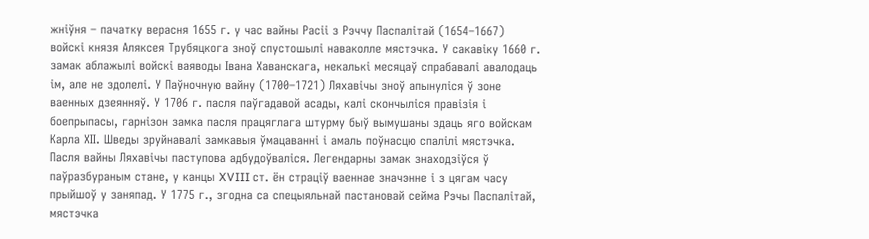жніўня – пачатку верасня 1655 г. у час вайны Расіі з Рэччу Паспалітай (1654–1667) войскі князя Аляксея Трубяцкога зноў спустошылі наваколле мястэчка. У сакавіку 1660 г. замак аблажылі войскі ваяводы Івана Хаванскага, некалькі месяцаў спрабавалі авалодаць ім, але не здолелі. У Паўночную вайну (1700–1721) Ляхавічы зноў апынуліся ў зоне ваенных дзеянняў. У 1706 г. пасля паўгадавой асады, калі скончыліся правізія і боепрыпасы, гарнізон замка пасля працяглага штурму быў вымушаны здаць яго войскам Карла ХІІ. Шведы зруйнавалі замкавыя ўмацаванні і амаль поўнасцю спалілі мястэчка. Пасля вайны Ляхавічы паступова адбудоўваліся. Легендарны замак знаходзіўся ў паўразбураным стане, у канцы XVIII ст. ён страціў ваеннае значэнне і з цягам часу прыйшоў у заняпад. У 1775 г., згодна са спецыяльнай пастановай сейма Рэчы Паспалітай, мястэчка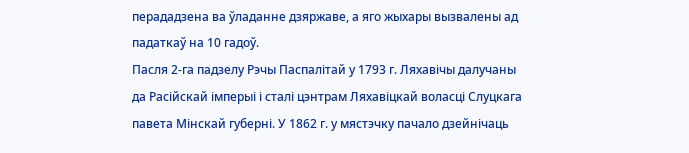перададзена ва ўладанне дзяржаве, а яго жыхары вызвалены ад падаткаў на 10 гадоў.
Пасля 2-га падзелу Рэчы Паспалітай у 1793 г. Ляхавічы далучаны да Расійскай імперыі і сталі цэнтрам Ляхавіцкай воласці Слуцкага павета Мінскай губерні. У 1862 г. у мястэчку пачало дзейнічаць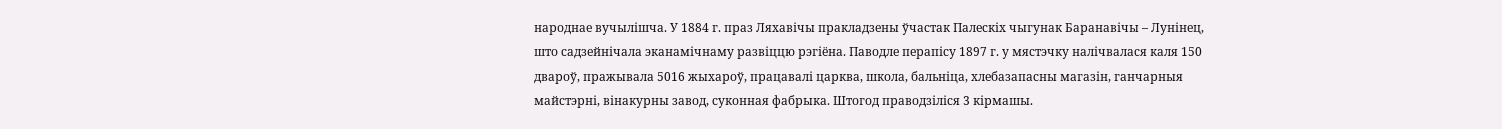народнае вучылішча. У 1884 г. праз Ляхавічы пракладзены ўчастак Палескіх чыгунак Баранавічы – Лунінец, што садзейнічала эканамічнаму развіццю рэгіёна. Паводле перапісу 1897 г. у мястэчку налічвалася каля 150 двароў, пражывала 5016 жыхароў, працавалі царква, школа, бальніца, хлебазапасны магазін, ганчарныя майстэрні, вінакурны завод, суконная фабрыка. Штогод праводзіліся 3 кірмашы.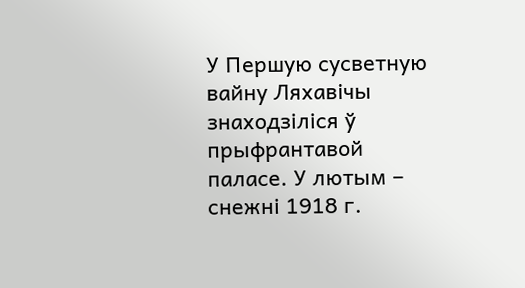У Першую сусветную вайну Ляхавічы знаходзіліся ў прыфрантавой паласе. У лютым – снежні 1918 г.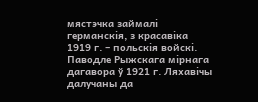мястэчка займалі германскія, з красавіка 1919 г. – польскія войскі. Паводле Рыжскага мірнага дагавора ў 1921 г. Ляхавічы далучаны да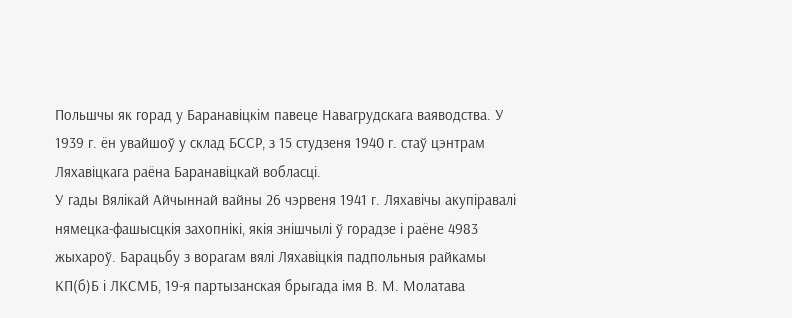Польшчы як горад у Баранавіцкім павеце Навагрудскага ваяводства. У 1939 г. ён увайшоў у склад БССР, з 15 студзеня 1940 г. стаў цэнтрам Ляхавіцкага раёна Баранавіцкай вобласці.
У гады Вялікай Айчыннай вайны 26 чэрвеня 1941 г. Ляхавічы акупіравалі нямецка-фашысцкія захопнікі, якія знішчылі ў горадзе і раёне 4983 жыхароў. Барацьбу з ворагам вялі Ляхавіцкія падпольныя райкамы КП(б)Б і ЛКСМБ, 19-я партызанская брыгада імя В. М. Молатава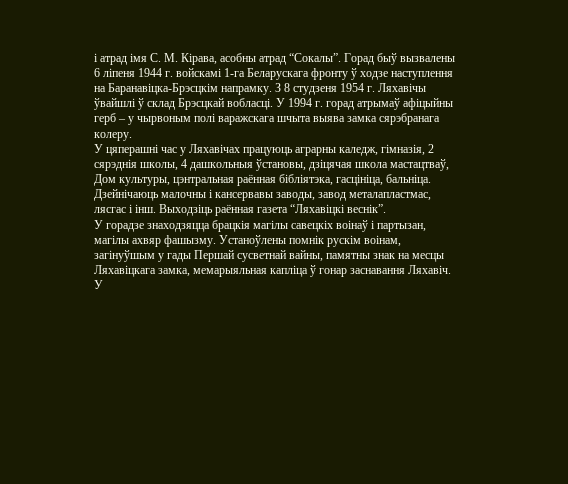і атрад імя С. М. Кірава, асобны атрад “Сокалы”. Горад быў вызвалены 6 ліпеня 1944 г. войскамі 1-га Беларускага фронту ў ходзе наступлення на Баранавіцка-Брэсцкім напрамку. З 8 студзеня 1954 г. Ляхавічы ўвайшлі ў склад Брэсцкай вобласці. У 1994 г. горад атрымаў афіцыйны герб – у чырвоным полі варажскага шчыта выява замка сярэбранага колеру.
У цяперашні час у Ляхавічах працуюць аграрны каледж, гімназія, 2 сярэднія школы, 4 дашкольныя ўстановы, дзіцячая школа мастацтваў, Дом культуры, цэнтральная раённая бібліятэка, гасцініца, бальніца. Дзейнічаюць малочны і кансервавы заводы, завод металапластмас, лясгас і інш. Выходзіць раённая газета “Ляхавіцкі веснік”.
У горадзе знаходзяцца брацкія магілы савецкіх воінаў і партызан, магілы ахвяр фашызму. Устаноўлены помнік рускім воінам, загінуўшым у гады Першай сусветнай вайны, памятны знак на месцы Ляхавіцкага замка, мемарыяльная капліца ў гонар заснавання Ляхавіч. У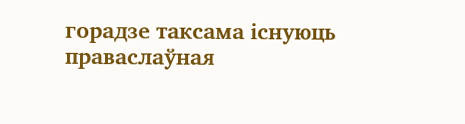горадзе таксама існуюць праваслаўная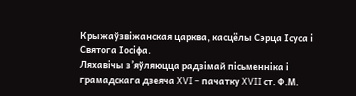Крыжаўзвіжанская царква, касцёлы Сэрца Ісуса і Святога Іосіфа.
Ляхавічы з’яўляюцца радзімай пісьменніка і грамадскага дзеяча XVI – пачатку XVII ст. Ф.М.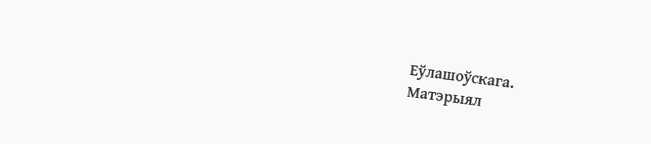Еўлашоўскага.
Матэрыял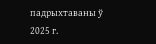падрыхтаваны ў 2025 г.